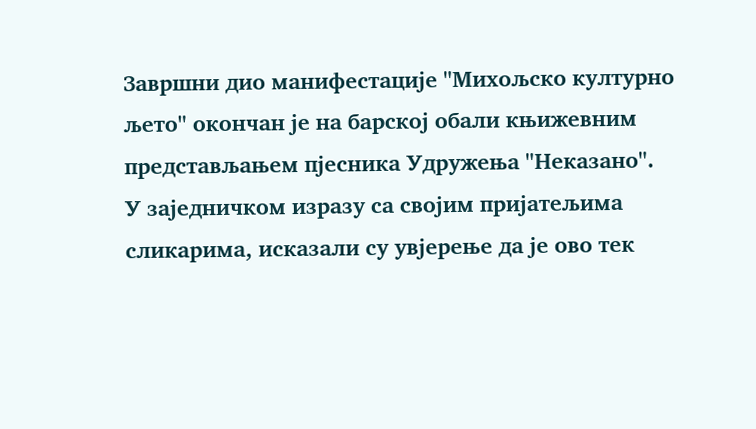Завршни дио манифестације "Михољско културно љето" окончан је на барској обали књижевним представљањем пјесника Удружења "Неказано".
У заједничком изразу са својим пријатељима сликарима, исказали су увјерење да је ово тек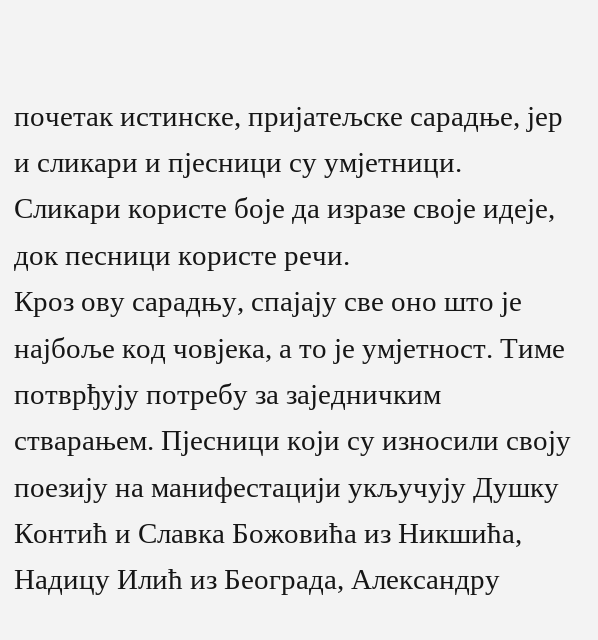почетак истинске, пријатељске сарадње, јер и сликари и пјесници су умјетници. Сликари користе боје да изразе своје идеје, док песници користе речи.
Кроз ову сарадњу, спајају све оно што је најбоље код човјека, а то је умјетност. Тиме потврђују потребу за заједничким стварањем. Пјесници који су износили своју поезију на манифестацији укључују Душку Контић и Славка Божовића из Никшића, Надицу Илић из Београда, Александру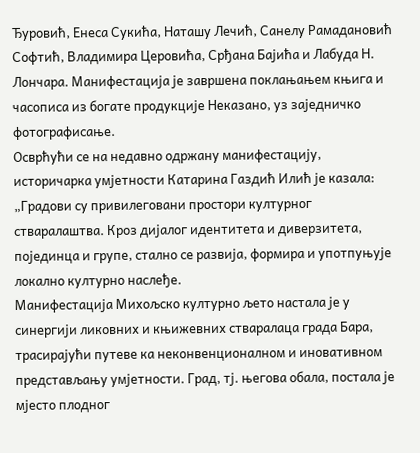Ђуровић, Енеса Сукића, Наташу Лечић, Санелу Рамадановић Софтић, Владимира Церовића, Срђана Бајића и Лабуда Н. Лончара. Манифестација је завршена поклањањем књига и часописа из богате продукције Неказано, уз заједничко фотографисање.
Осврћући се на недавно одржану манифестацију, историчарка умјетности Катарина Газдић Илић је казала:
„Градови су привилеговани простори културног стваралаштва. Кроз дијалог идентитета и диверзитета, појединца и групе, стално се развија, формира и употпуњује локално културно наслеђе.
Манифестација Михољско културно љето настала је у синергији ликовних и књижевних стваралаца града Бара, трасирајући путеве ка неконвенционалном и иновативном представљању умјетности. Град, тј. његова обала, постала је мјесто плодног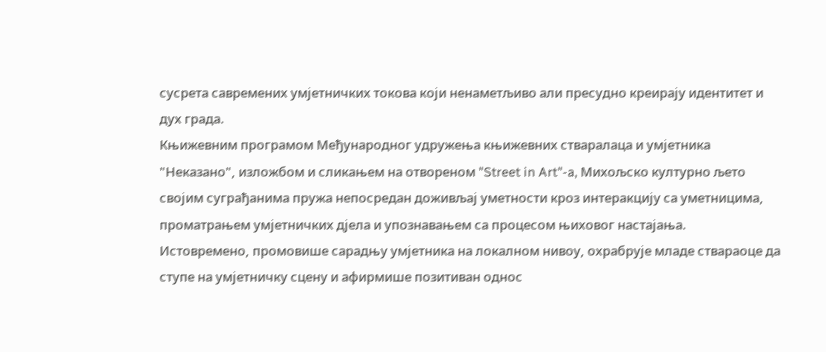сусрета савремених умјетничких токова који ненаметљиво али пресудно креирају идентитет и дух града.
Књижевним програмом Међународног удружења књижевних стваралаца и умјетника "Неказано", изложбом и сликањем на отвореном "Street in Art"-a, Михољско културно љето својим суграђанима пружа непосредан доживљај уметности кроз интеракцију са уметницима, проматрањем умјетничких дјела и упознавањем са процесом њиховог настајања.
Истовремено, промовише сарадњу умјетника на локалном нивоу, охрабрује младе ствараоце да ступе на умјетничку сцену и афирмише позитиван однос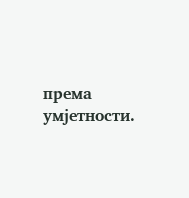према умјетности.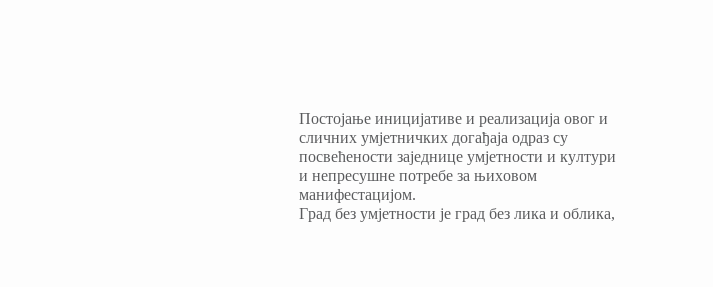Постојање иницијативе и реализација овог и сличних умјетничких догађаја одраз су посвећености заједнице умјетности и култури и непресушне потребе за њиховом манифестацијом.
Град без умјетности је град без лика и облика,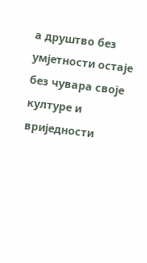а друштво без умјетности остаје без чувара своје културе и вриједности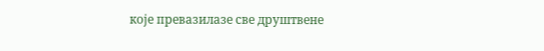које превазилазе све друштвене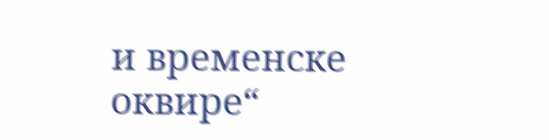и временске оквире“